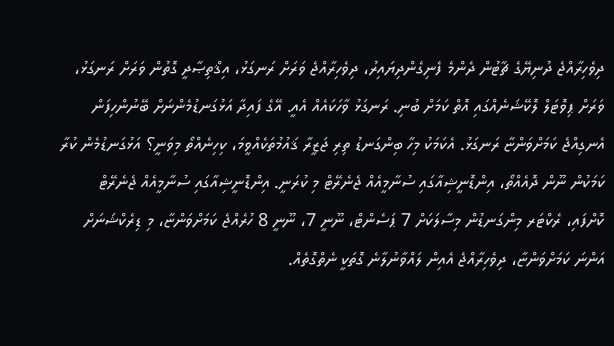ދިވެހިރާއްޖެ ދުނިޔޭގެ ޗާޓުން ދެންމެ ފެނިގެންދިޔައިރު، ދިވެހިރާއްޖެ ވަރަށް ރަނގަޅު، އިޤްތިޞާދީ ގޮތުން ވަރަށް ރަނގަޅު، ވަރަށް ޕިވޮޓަލް ލޮކޭޝަނެއްގައި އޮތް ކަމަށް ބުނި. ރަނގަޅު ވާހަކައެއް އެއީ. އޭގެ ފައިދާ އަޅުގަނޑުމެންނަށް ބޭނުންހިފަން އެނގިއްޖެ ކަމަށްވަންޏާ ރަނގަޅު. އެކަމަކު މިހާ ބިންގަނޑު ތިރި ޖަޒީރާ ޤައުމުތަކެއްވީމަ، ކިހިނެއްތޯ މިވަނީ؟ އަޅުގަނޑުމެން ކުރާ ކަމަކުން ނޫން ދޮއެއްތޯ، އިންޑޮނީޝިއާގައި ސުނާމީއެއް ޖެނެރޭޓް މި ކުރަނީ. އިންޑޮނީޝިއާގައި ސުނާމީއެއް ޖެނެރޭޓް ކޮށްފައި، ރެކްޓަރ މިންގަނޑުން މިސާލަކަށް 7 ޕަސެންޓް، ނޫނީ 7، ނޫނީ 8 ހުރެއްޖެ ކަމަށްވަންޏާ، މި ޑިރެކްޝަނަށް އަންނަ ކަމަށްވަންޏާ، ދިވެހިރާއްޖެ އެއިން ލައްވާނުލާނެ ގޮތަކީ ނެތްގޮތެއް.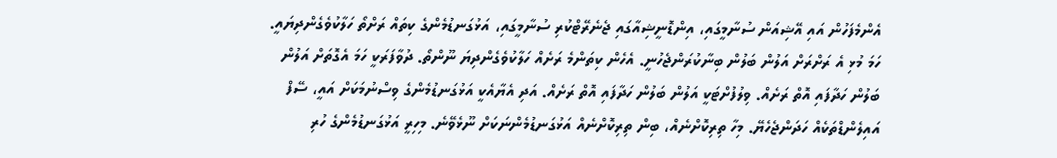އެންމެފަހުން އައި އޭޝިއަން ސުނާމީގައި، އިންޑޮނީޝިއާގައި ޖެނެރޭޓްކުރި ސުނާމީގައި، އަޅުގަނޑުމެންގެ ކިތައް ރަށްތޯ ހަލާކުވެގެންދިޔައީ. ހަމަ މުޅި އެ ރަށްރަށް އަލުން ބަލުން ބިނާކުރަންޖެހުނީ. އެހެން ކިތަންމެ ރަށެއް ހަލާކުވެގެންދިޔަ ނޫންތޯ. ދުވާފަރަކީ ހަމަ އެގޮތަށް އަލުން ބަލުން ހަދާފައި އޮތް ރަށެއް. ވިލުފުށްޓަކީ އަލުން ބަލުން ހަދާފައި އޮތް ރަށެއް. އަދި އެޔާއެކީ އަޅުގަނޑުމެންގެ ވިސްނުމަކަށް އައީ، ސޭފް އައިލެންޑްތަކެއް ހަދަންޖެހެޔޭ. މިހާ ތިރިކޮށްނެއް، ބިން ތިރިކޮށްނެއް އަޅުގަނޑުމެންނަކަށް ނޫޅެވޭނެ. މިހިރީ އަޅުގަނޑުމެންގެ ހުރި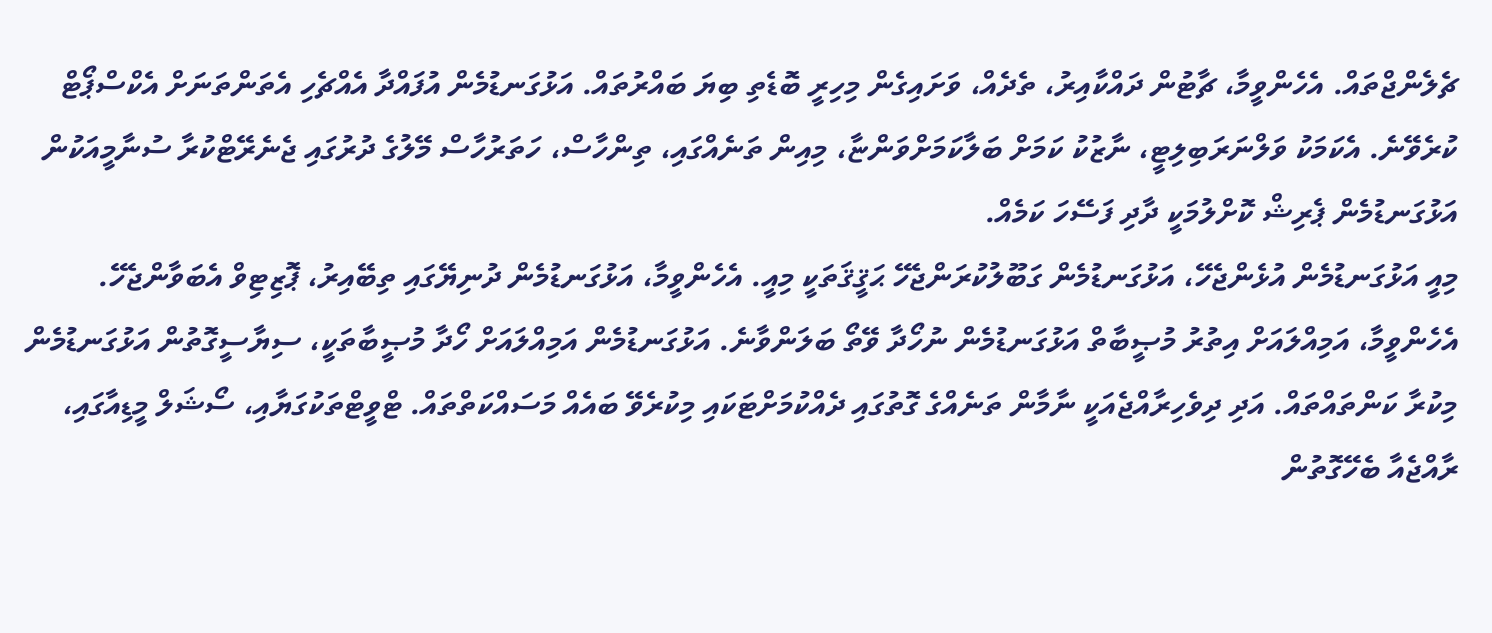ޗެލެންޖްތައް. އެހެންވީމާ، ޗާޓުން ދައްކާއިރު، ތެދެއް، ވަށައިގެން މިހިރީ ބޮޑެތި ބިޔަ ބައްރުތައް. އަޅުގަނޑުމެން އުފައްދާ އެއްޗެހި އެތަންތަނަށް އެކްސްޕޯޓް ކުރެވޭނެ. އެކަމަކު ވަލްނަރަބިލިޓީ، ނާޒުކު ކަމަށް ބަލާކަމަށްވަންޏާ، މިއިން ތަނެއްގައި، ތިންހާސް، ހަތަރުހާސް މޭލުގެ ދުރުގައި ޖެނެރޭޓްކުރާ ސުނާމީއަކުން އަޅުގަނޑުމެން ޕެރިޝް ކޮށްލުމަކީ ދާދި ފަސޭހަ ކަމެއް.
މިއީ އަޅުގަނޑުމެން އުޅެންޖެހޭ، އަޅުގަނޑުމެން ގަބޫލުކުރަންޖެހޭ ޙަޤީޤަތަކީ މިއީ. އެހެންވީމާ، އަޅުގަނޑުމެން ދުނިޔޭގައި ތިބޭއިރު، ޕޮޒިޓިވް އެބަވާންޖެހޭ. އެހެންވީމާ، އަމިއްލައަށް އިތުރު މުޞީބާތް އަޅުގަނޑުމެން ނުހޯދާ ވޭތޯ ބަލަންވާނެ. އަޅުގަނޑުމެން އަމިއްލައަށް ހޯދާ މުޞީބާތަކީ، ސިޔާސީގޮތުން އަޅުގަނޑުމެން މިކުރާ ކަންތައްތައް. އަދި ދިވެހިރާއްޖެއަކީ ނާމާން ތަނެއްގެ ގޮތުގައި ދެއްކުމަށްޓަކައި މިކުރެވޭ ބައެއް މަސައްކަތްތައް. ޓްވީޓްތަކުގަޔާއި، ސޯޝަލް މީޑިއާގައި، ރާއްޖެއާ ބެހޭގޮތުން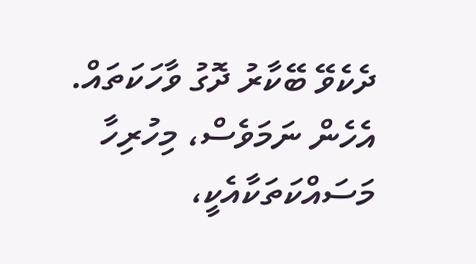ދެކެވޭ ބޭކާރު ދޮގު ވާހަކަތައް. އެހެން ނަމަވެސް، މިހުރިހާ މަސައްކަތަކާއެކީ،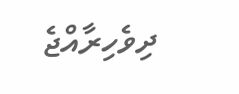ދިވެހިރާއްޖެ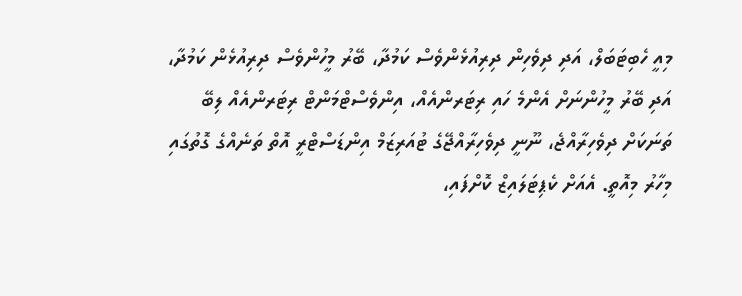މިއީ ހެބިޓަބަލް، އަދި ދިވެހިން ދިރިއުޅެންވެސް ކަމުދާ، ބޭރު މީހުންވެސް ދިރިއުޅެން ކަމުދާ، އަދި ބޭރު މީހުންނަށް އެންމެ ހައި ރިޓަރންއެއް، އިންވެސްޓްމަންޓް ރިޓަރންއެއް ލިބޭ ތަނަކަށް ދިވެހިރާއްޖެ، ނޫނީ ދިވެހިރާއްޖޭގެ ޓުއަރިޒަމް އިންޑަސްޓްރީ އޮތް ތަނެއްގެ ގޮތުގައި މިހާރު މިއޮތީ. އެއަށް ކެޕިޓަލައިޒް ކޮށްފައި،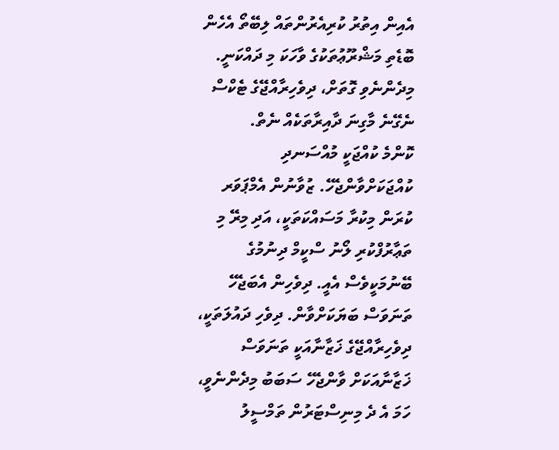އެއިން އިތުރު ކުރިއެރުންތައް ލިބޭތޯ އެހެން ބޮޑެތި މަޝްރޫޢުތަކުގެ ވާހަކަ މި ދައްކަނީ. މިދެންނެވި ގޮތަށް، ދިވެހިރާއްޖޭގެ ޓެކްސް ނެގޭނެ މާގިނަ ދާއިރާތަކެއް ނެތް.
ކޮންމެ ކުއްޖަކީ މުއްސަނދި ކުއްޖަކަށްވާންޖެހޭ. ޒުވާނުން އެމްޕަވަރ ކުރަން މިކުރާ މަސައްކަތަކީ، އަދި މިރޭ މި ތަޢާރުފްކުރި ލޯނު ސްކީމް ދިނުމުގެ ބޭނުމަކީވެސް އެއީ. ދިވެހިން އެބަޖެހޭ ތަނަވަސް ބަޔަކަށްވާން. ދިވެހި ދައުލަތަކީ، ދިވެހިރާއްޖޭގެ ޚަޒާނާއަކީ ތަނަވަސް ޚަޒާނާއަކަށް ވާންޖެހޭ ސަބަބު މިދެންނެވީ، ހަމަ އެ ދެ މިނިސްޓަރުން ތަމްސީލު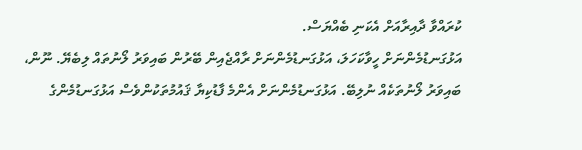ކުރައްވާ ދާއިރާއަށް އެކަނި ބެއްޔަސް.
އަޅުގަނޑުމެންނަށް ހީވާކަހަލަ، އަޅުގަނޑުމެންނަށް ރާއްޖެއިން ބޭރުން ބައިވަރު ލޯނުތައް ލިބެޔޭ. ނޫން، ބައިވަރު ލޯނުތަކެއް ނުލިބޭ. އަޅުގަނޑުމެންނަށް އެންމެ ފާޑުކިޔާ ޤައުމުތަކުންވެސް އަޅުގަނޑުމެންގެ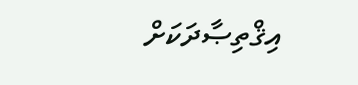އިޤްތިޞާދަކަށް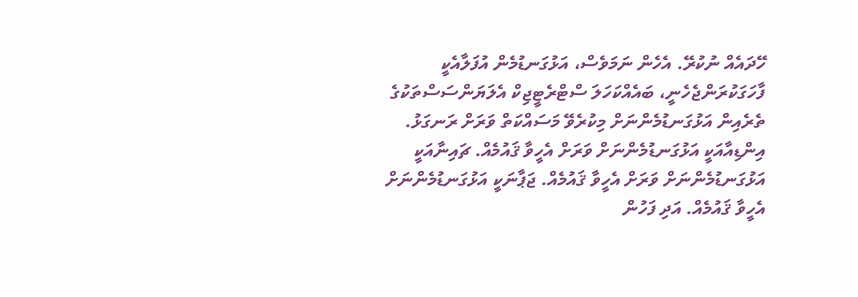ހޭދައެއް ނުކުރޭ. އެހެން ނަމަވެސް، އަޅުގަނޑުމެން އުފަލާއެކީ ފާހަގަކުރަންޖެހެނީ، ބައެއްކަހަލަ ސްޓްރެޓީޖިކް އެލަޔަންސަސްތަކުގެ ތެރެއިން އަޅުގަނޑުމެންނަށް މިކުރެވޭ މަސައްކަތް ވަރަށް ރަނގަޅު. އިންޑިއާއަކީ އަޅުގަނޑުމެންނަށް ވަރަށް އެހީވާ ޤައުމެއް. ޗައިނާއަކީ އަޅުގަނޑުމެންނަށް ވަރަށް އެހީވާ ޤައުމެއް. ޖަޕާނަކީ އަޅުގަނޑުމެންނަށް އެހީވާ ޤައުމެއް. އަދި ފަހުން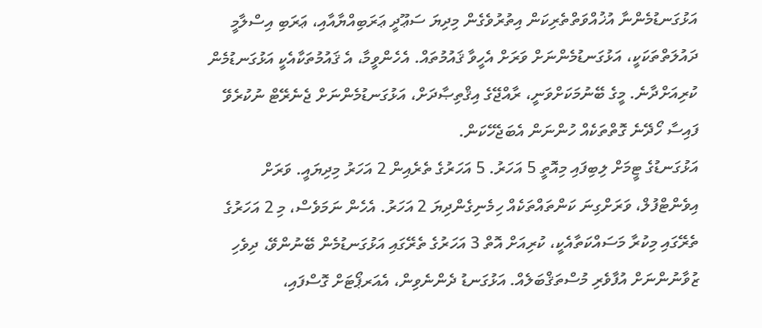އަޅުގަނޑުމެންނާ އުޚުއްވަތްތެރިކަން އިތުރުވެގެން މިދިޔަ ސަޢޫދީ ޢަރަބިއްޔާއާއި، ޢަރަބި އިސްލާމީ ދައުލަތްތަކަކީ، އަޅުގަނޑުމެންނަށް ވަރަށް އެހީވާ ޤައުމުތައް. އެހެންވީމާ، އެ ޤައުމުތަކާއެކީ އަޅުގަނޑުމެން ކުރިއަށްދާނެ. މީގެ ބޭނުމަކަށްވަނީ، ރާއްޖޭގެ އިޤްތިޞާދަށް، އަޅުގަނޑުމެންނަށް ޖެނެރޭޓް ނުކުރެވޭ ފައިސާ ހޯދޭނެ ގޮތްތަކެއް ހުންނަން އެބަޖެހޭކަން.
އަޅުގަނޑުގެ ޓީމަށް ލިބިފައި މިއޮތީ 5 އަހަރު. 5 އަހަރުގެ ތެރެއިން 2 އަހަރު މިދިޔައީ. ވަރަށް އިވެންޓްފުލް، ވަރަށްގިނަ ކަންތައްތަކެއް ހިމެނިގެންދިޔަ 2 އަހަރު. އެހެން ނަމަވެސް، މި 2 އަހަރުގެ ތެރޭގައި މިކުރާ މަސައްކަތާއެކީ، ކުރިއަށް އޮތް 3 އަހަރުގެ ތެރޭގައި އަޅުގަނޑުމެން ބޭނުންވޭ، ދިވެހި ޒުވާނުންނަށް އުފާވެރި މުސްތަޤްބަލެއް. އަޅުގަނޑު ދެންނެވިން، އެއަރޕޯޓަށް ގޮސްފައި،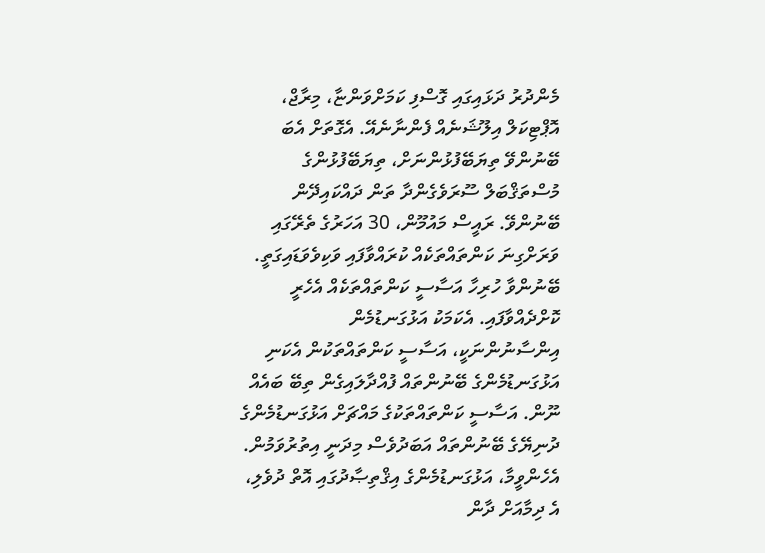މެންދުރު ދަޅައިގައި ގޮސްފި ކަމަށްވަންޏާ، މިރާޖް، އޮޕްޓިކަލް އިލޫޝަނެއް ފެންނާނެއޭ. އެގޮތަށް އެބަ ބޭނުންވޭ ތިޔަބޭފުޅުންނަށް، ތިޔަބޭފުޅުންގެ މުސްތަޤްބަލް ސޫރަވެގެންދާ ތަން ދައްކައިދޭން ބޭނުންވޭ. ރައީސް މައުމޫން، 30 އަހަރުގެ ތެރޭގައި ވަރަށްގިނަ ކަންތައްތަކެއް ކުރައްވާފައި ވަކިވެވަޑައިގަތީ. ބޭނުންވާ ހުރިހާ އަސާސީ ކަންތައްތަކެއް އެހެރީ ކޮށްދެއްވާފައި. އެކަމަކު އަޅުގަނޑުމެން އިންސާނުންނަކީ، އަސާސީ ކަންތައްތަކުން އެކަނި އަޅުގަނޑުމެންގެ ބޭނުންތައް ފުއްދާލައިގެން ތިބޭ ބައެއް ނޫން. އަސާސީ ކަންތައްތަކުގެ މައްޗަށް އަޅުގަނޑުމެންގެ ދުނިޔޭގެ ބޭނުންތައް އަބަދުވެސް މިދަނީ އިތުރުވަމުން. އެހެންވީމާ، އަޅުގަނޑުމެންގެ އިޤްތިޞާދުގައި އޮތް ދުވެލި، އެ ދިމާއަށް ދާން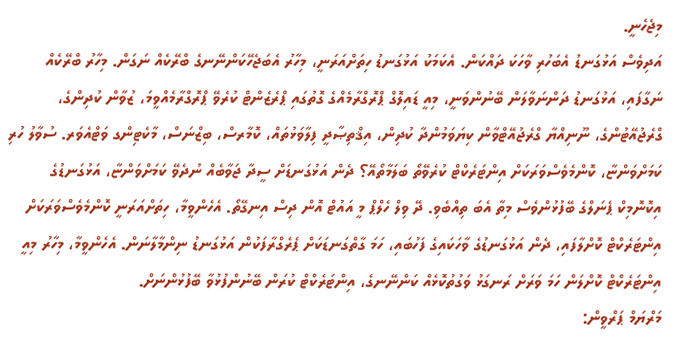މިޖެހެނީ.
އަދިވެސް އަޅުގަނޑު އެބަހުރި ވާހަކަ ދައްކަން. އެކަމަކު އަޅުގަނޑު ހިތަށްއަރަނީ، މިހާރު އެބަޖެހޭކަންނޭނގެ ބްރޭކެއް ނަގަން. މިހާރު ބްރޭކެއް ނަގާފައި، އަޅުގަނޑު ދަންނަވާލަން ބޭނުންވަނީ، މިއީ ޑައިލޮގް ޕްރޮގްރާމެއްގެ ގޮތުގައި ޕްރެޒެންޓް ކުރެވޭ ޕްރޮގްރާމެއްވީމަ، ޒުވާން ކުދިންގެ، ގްރެޖުއޭޓުންގެ، ނޫނިއްޔާ ގްރެޖުއޭޓްވާން ކިޔަވަމުންދާ ކުދިން، އިޤްތިޞާދީ ފިލާވަޅުތައް، ކޮމާރސް، ބިޒްނަސް، މާކެޓިންގ ވަޓްއެވަރ. ސުވާލު ހުރި ކަމަށްވަންޏާ، ކޮންމެވެސްވަރަކަށް އިންޓަރެކްޓް ކުރެވޭތޯ ބަލަމާތޯއޭ؟ ދެން އަޅުގަނޑަށް ސީދާ ޖަވާބެއް ނުދެވޭ ކަމަށްވަންޏާ، އަޅުގަނޑުގެ އިކޮނޮމިކް ޕެނަލްގެ ބޭފުޅުންވެސް މިތާ އެބަ ތިއްބެވި. ދޭ ވިލް ހެލްޕް މީ އައުޓް އޮން ދިސް އިނގޭތޯ. އެހެންވީމާ، ހިތަށްއަރަނީ ކޮންމެވެސްވަރަކަށް އިންޓަރެކްޓް ކޮށްލާފައި، ދެން އަޅުގަނޑުގެ ވާހަކައިގެ ފަހުބައި، ހަމަ ގާތްގަނޑަކަށް ޕެރެގްރާފަކުން އަޅުގަނޑު ނިންމާލާނަން. އެހެންވީމާ، މިހާރު މިއީ އިންޓަރެކްޓް ކޮށްލަން ހަމަ ވަރަށް ރަނގަޅު ވަގުތުކޮޅެއް ކަންނޭނގެ، އިންޓަރެކްޓް ކުރަން ބޭނުންފުޅުވާ ބޭފުޅުންނަށް.
މަރްޔަމް ޕަރްވީން: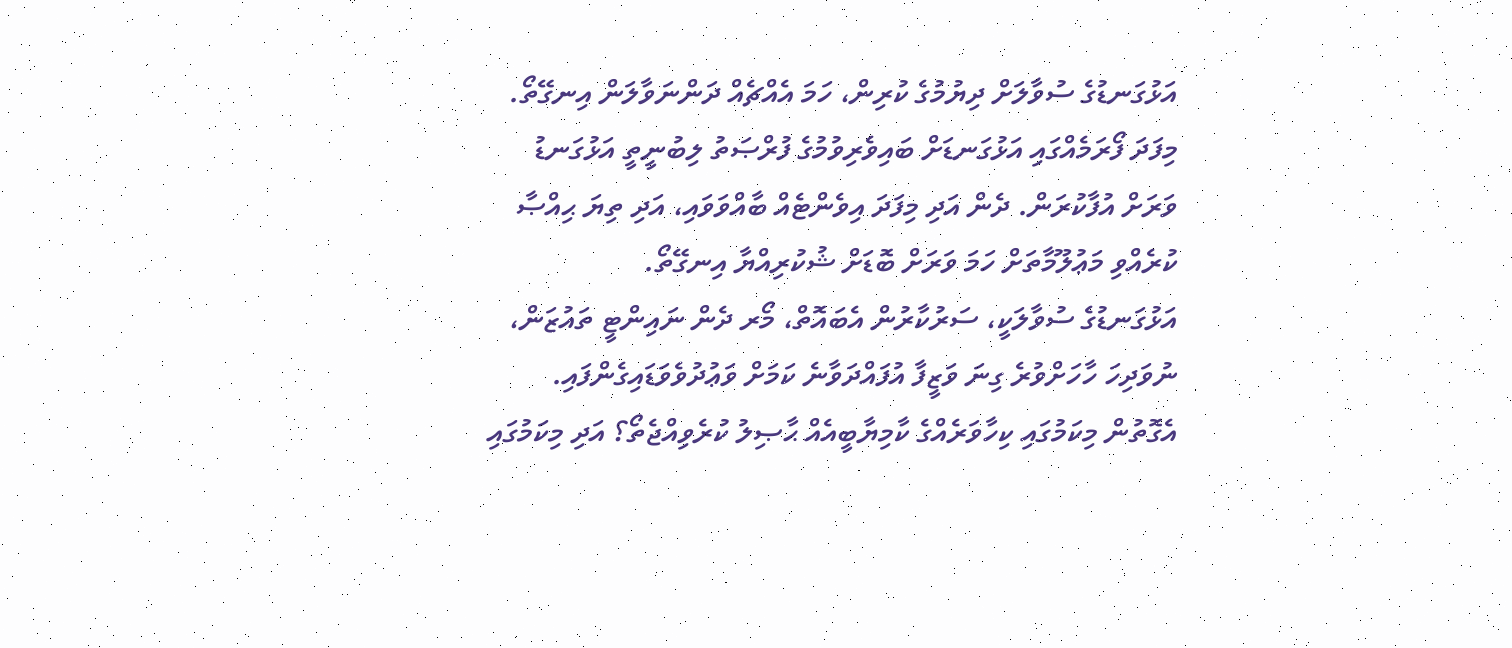އަޅުގަނޑުގެ ސުވާލަށް ދިޔުމުގެ ކުރިން، ހަމަ އެއްޗެއް ދަންނަވާލަން އިނގޭތޯ. މިފަދަ ފޯރަމެއްގައި އަޅުގަނޑަށް ބައިވެރިވުމުގެ ފުރްޞަތު ލިބުނީތީ އަޅުގަނޑު ވަރަށް އުފާކުރަން. ދެން އަދި މިފަދަ އިވެންޓެއް ބާއްވަވައި، އަދި ތިޔަ ޙިއްޞާ ކުރެއްވި މަޢުލޫމާތަށް ހަމަ ވަރަށް ބޮޑަށް ޝުކުރިއްޔާ އިނގޭތޯ.
އަޅުގަނޑުގެ ސުވާލަކީ، ސަރުކާރުން އެބައޮތް، މޯރ ދެން ނައިންޓީ ތައުޒަން، ނުވަދިހަ ހާހަށްވުރެ ގިނަ ވަޒީފާ އުފައްދަވާނެ ކަމަށް ވަޢުދުވެވަޑައިގެންފައި. އެގޮތުން މިކަމުގައި ކިހާވަރެއްގެ ކާމިޔާބީއެއް ޙާޞިލު ކުރެވިއްޖެތޯ؟ އަދި މިކަމުގައި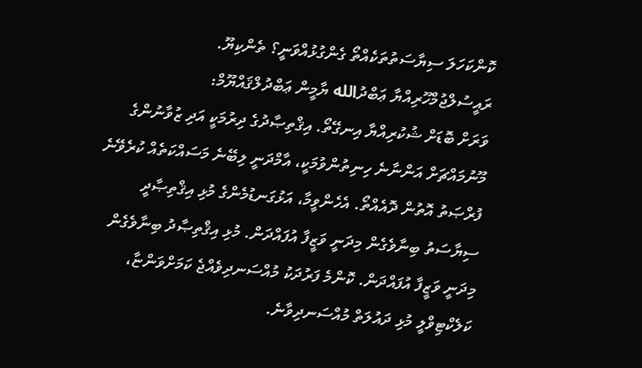ކޮންކަހަލަ ސިޔާސަތުތަކެއްތޯ ގެންގުޅުއްވަނީ؟ ތެންކިޔޫ.
ރައީސުލްޖުމްހޫރިއްޔާ ޢަބްދުالله ޔާމީން ޢަބްދުލްޤައްޔޫމް:
ވަރަށް ބޮޑަށް ޝުކުރިއްޔާ އިނގޭތޯ. އިޤްތިޞާދުގެ ދިރުމަކީ އަދި ޒުވާނުންގެ މޫނުމައްޗަށް އަންނާނެ ހިނިތުންވުމަކީ، އާމްދަނީ ލިބޭނެ މަސައްކަތެއް ކުރެވޭނެ ފުރްޞަތު އޮތުން ދޮއެއްތޯ. އެހެންވީމާ، އަޅުގަނޑުމެންގެ މުޅި އިޤްތިޞާދީ ސިޔާސަތު ބިނާވެގެން މިދަނީ ވަޒީފާ އުފައްދަން. މުޅި އިޤްތިޞާދު ބިނާވެގެން މިދަނީ ވަޒީފާ އުފައްދަން. ކޮންމެ ފަރުދަކު މުއްސަނދިވެއްޖެ ކަމަށްވަންޏާ، ކަލެކްޓިވްލީ މުޅި ދައުލަތް މުއްސަނދިވާނެ.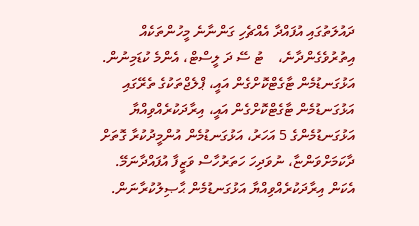ދައުލަތުގައި އުފައްދާ އެއްޗެހި ގަންނާނެ މީހުންތަކެއް އިތުރުވެގެންދާނެ،    ޓު ސޭ ދަ ލީސްޓް، އެންމެ ކުޑަމިނުން. އަޅުގަނޑުމެން ޓާގެޓްކޮށްގެން އައީ، ޕްލެޖްތަކުގެ ތެރޭގައި އަޅުގަނޑުމެން ޓާގެޓްކޮށްގެން އައީ، އިރާދަކުރެއްވިއްޔާ އަޅުގަނޑުމެންގެ 5 އަހަރު، އަޅުގަނޑުމެން އުންމީދުކުރާ ގޮތަށް ދާކަމަށްވަންޏާ، ނުވަދިހަ ހަތަރުހާސް ވަޒީފާ އުފައްދާނަމޭ. އެކަން އިރާދަކުރެއްވިއްޔާ އަޅުގަނޑުމެން ޙާޞިލުކުރާނަން.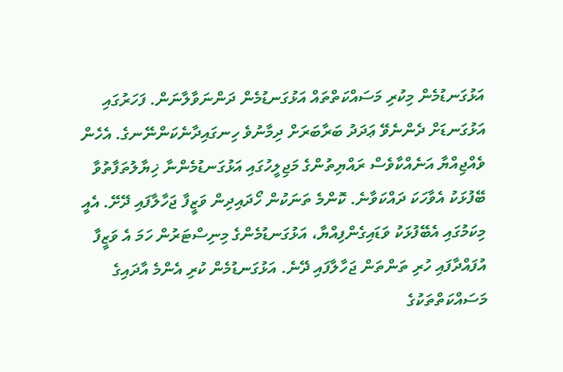އަޅުގަނޑުމެން މިކުރި މަސައްކަތްތައް އަޅުގަނޑުމެން ދަންނަވާލާނަން. ފަހަރުގައި އަޅުގަނޑަށް ދެންނެވޭ ޢަދަދު ބަރާބަރަށް ދިމާނުވެ ހިނގައިދާނެކަންނޭނގެ. އެހެން ވެއްޖިއްޔާ އަނެއްކާވެސް ރައްޔިތުންގެ މަޖިލީހުގައި އަޅުގަނޑުމެންނާ ޚިޔާލުތަފާތުވާ ބޭފުޅަކު އެވާހަކަ ދައްކަވާނެ. ކޮންމެ ތަނަކުން ހޯދައިދިން ވަޒީފާ ޖަހާލާފައި ދޭށޭ. އެއީ މިކަމުގައި އެބޭފުޅަކު ވަޑައިގެންފިއްޔާ، އަޅުގަނޑުމެންގެ މިނިސްޓަރުން ހަމަ އެ ވަޒީފާ އުފައްދާފައި ހުރި ތަންތަން ޖަހާލާފައި ދޭނެ. އަޅުގަނޑުމެން ކުރި އެންމެ އާދައިގެ މަސައްކަތްތަކުގެ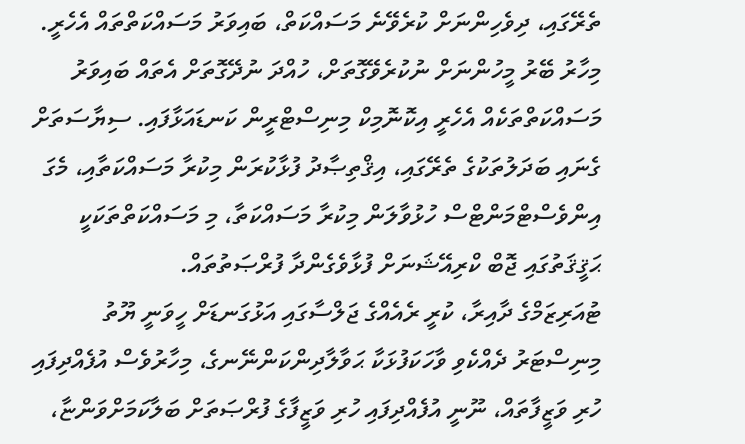ތެރޭގައި، ދިވެހިންނަށް ކުރެވޭނެ މަސައްކަތް، ބައިވަރު މަސައްކަތްތައް އެހެރީ. މިހާރު ބޭރު މީހުންނަށް ނުކުރެވޭގޮތަށް، ހުއްދަ ނުދޭގޮތަށް އެތައް ބައިވަރު މަސައްކަތްތަކެއް އެހެރީ އިކޮނޮމިކް މިނިސްޓްރީން ކަނޑައަޅާފައި. ސިޔާސަތަށް ގެނައި ބަދަލުތަކުގެ ތެރޭގައި، އިޤްތިޞާދު ފުޅާކުރަން މިކުރާ މަސައްކަތާއި، މެގަ އިންވެސްޓްމަންޓްސް ހުޅުވާލަން މިކުރާ މަސައްކަތާ، މި މަސައްކަތްތަކަކީ ޙަޤީޤަތުގައި ޖޮބް ކްރިއޭޝަނަށް ފުޅާވެގެންދާ ފުރްޞަތުތައް.
ޓުއަރިޒަމްގެ ދާއިރާ، ކުރީ ރެއެއްގެ ޖަލްސާގައި އަޅުގަނޑަށް ހީވަނީ ޔޫތު މިނިސްޓަރު ދެއްކެވި ވާހަކަފުޅަކާ ޙަވާލާދިންކަންނޭނގެ، މިހާރުވެސް އުފެއްދިފައި ހުރި ވަޒީފާތައް، ނޫނީ އުފެއްދިފައި ހުރި ވަޒީފާގެ ފުރްޞަތަށް ބަލާކަމަށްވަންޏާ،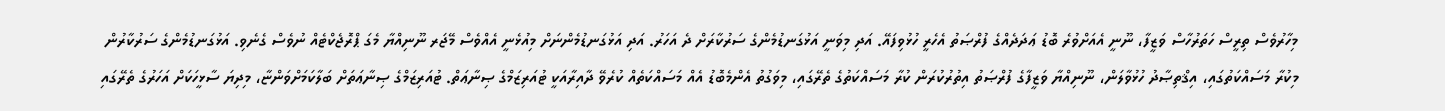މިހާރުވެސް ތިރީސް ހަތަރުހާސް ވަޒީފާ، ނޫނީ އެއަށްވުރެ ބޮޑު ޢަދަދެއްގެ ފުރްޞަތު އެހެރީ ހުޅުވިފައޭ. އަދި މިވަނީ އަޅުގަނޑުމެންގެ ސަރުކާރަށް ދެ އަހަރު. އަދި އަޅުގަނޑުމެންނަށް މިއުޅެނީ އެއްވެސް މޭޖަރ ނޫނިއްޔާ މެގަ ޕްރޮޖެކްޓެއް ނުވެސް ގެނެވި. އަޅުގަނޑުމެންގެ ސަރުކާރުން މިކުރާ މަސައްކަތުގައި، އިޤްތިޞާދު ހުޅުވާލަން، ނޫނިއްޔާ ވަޒީފާގެ ފުރްޞަތު އިތުރުކުރަން ކުރާ މަސައްކަތުގެ ތެރޭގައި، މިވަގުތު އެންމެބޮޑު އެއް މަސައްކަތެއް ކުރެވޭ ދާއިރާއަކީ ޓުއަރިޒަމްގެ ޞިނާޢަތް. ޓުއަރިޒަމްގެ ޞިނާޢަތަށް ބަލާކަމަށްވަންޏާ، މިދިޔަ ސާޅީހަކަށް އަހަރުގެ ތެރޭގައި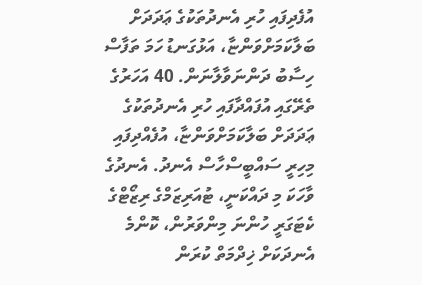އުފެދިފައި ހުރި އެނދުތަކުގެ ޢަދަދަށް ބަލާކަމަށްވަންޏާ، އަޅުގަނޑު ހަމަ ތަފާސް ހިސާބު ދަންނަވާލާނަން. 40 އަހަރުގެ ތެރޭގައި އުފައްދާފައި ހުރި އެނދުތަކުގެ ޢަދަދަށް ބަލާކަމަށްވަންޏާ، އުފެއްދިފައި މިހިރީ ސައްބީސްހާސް އެނދު. އެނދުގެ ވާހަކަ މި ދައްކަނީ، ޓުއަރިޒަމްގެ ރިޒޯޓްގެ ކެޓަގަރީ ހުންނަ މިންވަރުން، ކޮންމެ އެނދަކަށް ޚިދްމަތް ކުރަން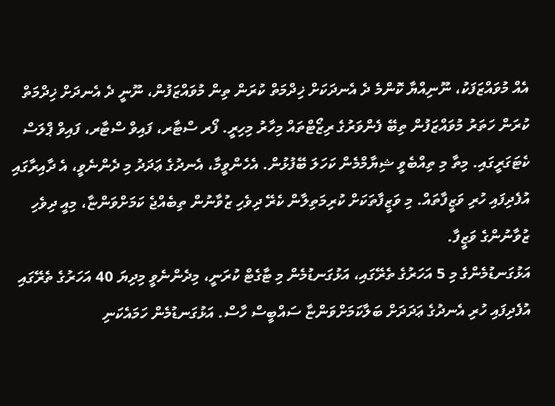އެއް މުވައްޒަފަކު، ނޫނިއްޔާ ކޮންމެ ދެ އެނދަކަށް ޚިދްމަތް ކުރަން ތިން މުވައްޒަފުން، ނޫނީ ދެ އެނދަށް ޚިދްމަތް ކުރަން ހަތަރު މުވައްޒަފުން ތިބޭ ފެންވަރުގެ ރިޒޯޓްތައް މިހާރު މިހިރީ. ފޯރ ސްޓާރ، ފައިވް ސްޓާރ، ފައިވް ޕްލަސް ކެޓަގަރީގައި. މިތާ މި ތިއްބެވީ ޝިޔާމްމެން ކަހަލަ ބޭފުޅުން. އެހެންވީމާ، އެނދުގެ ޢަދަދު މި ދެންނެވީ، އެ ދާއިރާގައި އުފެދިފައި ހުރި ވަޒީފާތައް. މި ވަޒީފާތަކަށް ކުރިމަތިލާން ކެރޭ ދިވެހި ޒުވާނުން ތިބެއްޖެ ކަމަށްވަންޏާ، މިއީ ދިވެހި ޒުވާނުންގެ ވަޒީފާ.
އަޅުގަނޑުމެންގެ މި 5 އަހަރުގެ ތެރޭގައި، އަޅުގަނޑުމެން މި ޓާގެޓް ކުރަނީ، މިދެންނެވީ މިދިޔަ 40 އަހަރުގެ ތެރޭގައި އުފެދިފައި ހުރި އެނދުގެ ޢަދަދަށް ބަލާކަމަށްވަންޏާ ސައްބީސް ހާސް. އަޅުގަނޑުމެން ހަމައެކަނި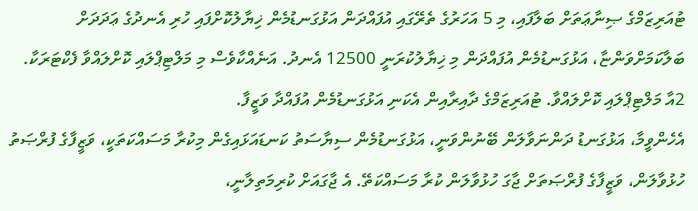ޓުއަރިޒަމްގެ ޞިނާޢަތަށް ބަލާފައި، މި 5 އަހަރުގެ ތެރޭގައި އުފައްދަން އަޅުގަނޑުމެން ޚިޔާލުކޮށްފައި ހުރި އެނދުގެ ޢަދަދަށް ބަލާކަމަށްވަންޏާ، އަޅުގަނޑުމެން އުފައްދަން މި ޚިޔާލުކުރަނީ 12500 އެނދު. އަނެއްކާވެސް މި މަލްޓިޕްލައި ކޮށްލައްވާ ފެކްޓަރަކާ. 2އާ މަލްޓިޕްލައި ކޮށްލައްވާ. ޓުއަރިޒަމްގެ ދާއިރާއިން އެކަނި އަޅުގަނޑުމެން އުފައްދާ ވަޒީފާ.
އެހެންވީމާ، އަޅުގަނޑު ދަންނަވާލަން ބޭނުންވަނީ، އަޅުގަނޑުމެން ސިޔާސަތު ކަނޑައަޅައިގެން މިކުރާ މަސައްކަތަކީ، ވަޒީފާގެ ފުރްޞަތު ހުޅުވާލަން، ވަޒީފާގެ ފުރްޞަތަށް ޖާގަ ހުޅުވާލަން ކުރާ މަސައްކަތޭ. އެ ޖާގައަށް ކުރިމަތިލާނީ،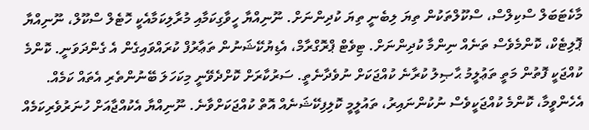މާކެޓަބަލް ސްކިލްސް، ސްކޫލްތަކުން ތިޔަ ލިބެނީ ތިޔަ ކުދިންނަށް. ނޫނިއްޔާ ހީވާގިކަމާއި މުރާލިކަމާއެކީ ހޮޓެލް ސްކޫލް، ނޫނިއްޔާ ޕޮލިޓެކް، ކޮންމެވެސް ތަނެއް ނިންމާ ކުދިންނަށް. ޓިވެޓް ޕްރޮގްރާމް، އެޑިޔުކޭޝަނުން ތަޢާރުފް ކުރައްވައިގެން އެ ގެންދަވަނީ. ކޮންމެ ކުއްޖަކީ ފޮތުން މަތީ ތަޢުލީމު ޙާޞިލު ކުރާނެ ކުއްޖަކަށް ނުވެދާނެތީ. ސަރުކާރަށް ކޮށްދެވޭނީ މިކަހަލަ ބޭނުންތެރި އެތައް ކަމެއް.
އެހެންވީމާ، ކޮންމެ ކުއްޖަކީވެސް ނުކުންނައިރު، ތައުލީމީ ކޮލިފިކޭޝަނެއް އޮތް ކުއްޖަކަށްވާނެ. ނޫނިއްޔާ އެކުއްޖާއަށް ހުނަރުވެރިކަމެއް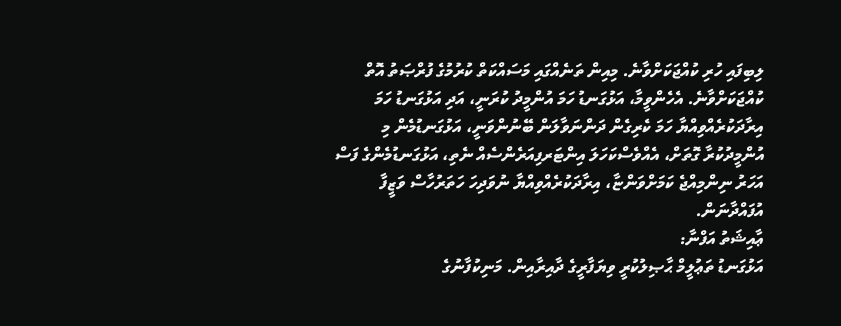ލިބިފައި ހުރި ކުއްޖަކަށްވާނެ. މިއިން ތަނެއްގައި މަސައްކަތް ކުރުމުގެ ފުރްޞަތު އޮތް ކުއްޖަކަށްވާނެ. އެހެންވީމާ، އަޅުގަނޑު ހަމަ އުންމީދު ކުރަނީ، އަދި އަޅުގަނޑު ހަމަ އިރާދަކުރެއްވިއްޔާ ހަމަ ކެރިގެން ދަންނަވާލަން ބޭނުންވަނީ، އަޅުގަނޑުމެން މި އުންމީދުކުރާ ގޮތަށް، އެއްވެސްކަހަލަ އިންޓަރފިއަރެންސެއް ނެތި، އަޅުގަނޑުމެންގެ ފަސް އަހަރު ނިންމިއްޖެ ކަމަށްވަންޏާ، އިރާދަކުރެއްވިއްޔާ ނުވަދިހަ ހަތަރުހާސް ވަޒީފާ އުފައްދާނަން.
ޢާއިޝަތު އަފްނާ:
އަޅުގަނޑު ތަޢުލީމް ޙާޞިލުކުރީ ވިޔަފާރީގެ ދާއިރާއިން. މަނިކުފާނުގެ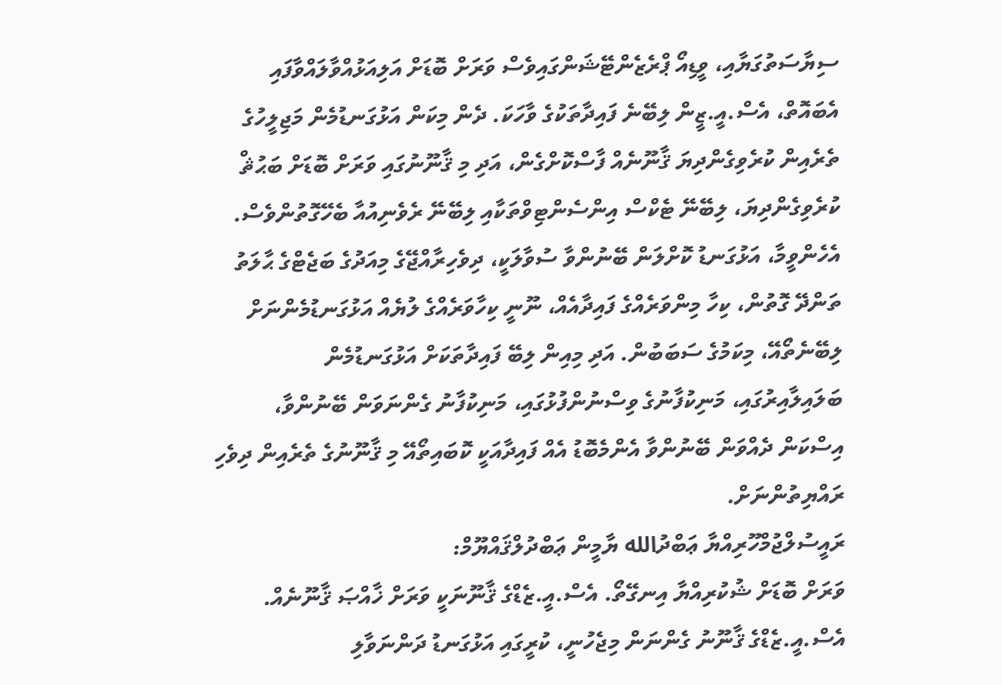ސިޔާސަތުގަޔާއި، ވީޑިއޯ ޕްރެޒެންޓޭޝަންގައިވެސް ވަރަށް ބޮޑަށް އަލިއަޅުއްވާލައްވާފައި އެބައޮތް، އެސް.އީ.ޒީން ލިބޭނެ ފައިދާތަކުގެ ވާހަކަ. ދެން މިކަން އަޅުގަނޑުމެން މަޖިލީހުގެ ތެރެއިން ކުރެވިގެންދިޔަ ޤާނޫނެއް ފާސްކޮށްގެން، އަދި މި ޤާނޫނުގައި ވަރަށް ބޮޑަށް ބަޙުޘް ކުރެވިގެންދިޔަ، ލިބޭނޭ ޓެކްސް އިންސެންޓިވްތަކާއި ލިބޭނޭ ރެވެނިއުއާ ބެހޭގޮތުންވެސް. އެހެންވީމާ، އަޅުގަނޑު ކޮށްލަން ބޭނުންވާ ސުވާލަކީ، ދިވެހިރާއްޖޭގެ މިއަދުގެ ބަޖެޓްގެ ޙާލަތު ތަންދޭ ގޮތުން، ކިހާ މިންވަރެއްގެ ފައިދާއެއް، ނޫނީ ކިހާވަރެއްގެ ލުޔެއް އަޅުގަނޑުމެންނަށް ލިބޭނެތޯއޭ، މިކަމުގެ ސަބަބުން. އަދި މިއިން ލިބޭ ފައިދާތަކަށް އަޅުގަނޑުމެން ބަލައިލާއިރުގައި، މަނިކުފާނުގެ ވިސްނުންފުޅުގައި، މަނިކުފާނު ގެންނަވަން ބޭނުންވާ، އިސްކަން ދެއްވަން ބޭނުންވާ އެންމެބޮޑު އެއް ފައިދާއަކީ ކޮބައިތޯއޭ މި ޤާނޫނުގެ ތެރެއިން ދިވެހި ރައްޔިތުންނަށް.
ރައީސުލްޖުމްހޫރިއްޔާ ޢަބްދުالله ޔާމީން ޢަބްދުލްޤައްޔޫމް:
ވަރަށް ބޮޑަށް ޝުކުރިއްޔާ އިނގޭތޯ. އެސް.އީ.ޒެޑްގެ ޤާނޫނަކީ ވަރަށް ޚާއްޞަ ޤާނޫނެއް. އެސް.އީ.ޒެޑްގެ ޤާނޫނު ގެންނަން މިޖެހުނީ، ކުރީގައި އަޅުގަނޑު ދަންނަވާލި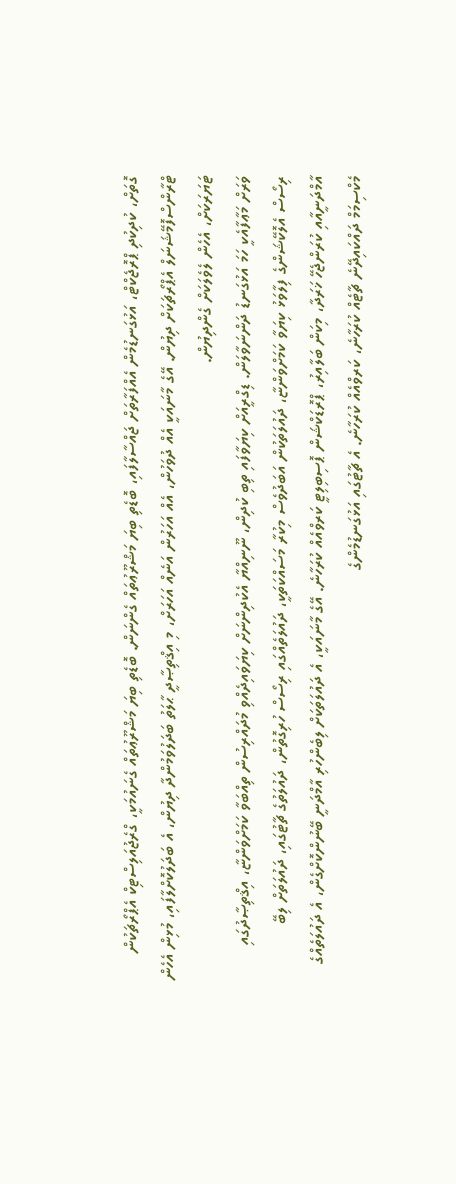ގޮތަށް، ކުދިކުދި ޕްރޮޖެކްޓް، އަޅުގަނޑުމެން އެއްފަރާތަށް ޖައްސާލާފައި، ބޮޑެތި ބިޔަ މަޝްރޫޢުތައް ގެންނަން. ބޮޑެތި ބިޔަ މަޝްރޫޢުތައް ގެނައުމަކީ، ގްރެޖުއަލިސްޓިކް އެޕްރޯޗަކުން ޓްރާންސްފޮމޭޝަނަލް އެޕްރޯޗަކަށް ދިޔުން. އޭގެ މާނައަކީ އެއް ދުވަހުން، އެއް އަހަރުން އަނެއް އަހަރަށް، މި އިޤްތިޞާދީ ޙާލަތު ބަދަލުވަމުންދާ ދިޔުން، އެ ބަދަލުކޮށްލާފައި، މުޅިން އެހެން ޓަޔަރަކަށް، އެހެން ލެވެލަކަށް ގެންދިޔުން.
ވަރަށް މަޢާފާއެކީ ހަމަ އަޅުގަނޑު ދަންނަވާލަން. ޑިގްރީއަށް ކިޔަވާފައި ތިބި ކުދިން، ނޫނިއްޔާ އެކުދިންނަށް ކިޔަވައިދެއްވި މުދައްރިސުން ތިއްބަވާ ކަމަށްވަންޏާ، އިޤްތިޞާދުގައި ރިސޯސް އެލޮކޭޝަންގެ ފިލާވަޅު ކިޔަވާ ކަމަށްވަންޏާ، ދައުލަތަކުން އަބަދުވެސް މިކުރާ މަސައްކަތަކީ، ދައުލަތެއްގައި ރިސޯސް ހުރިގޮތުން، ދައުލަތުގެ ޗާޓުގައި، ދައުލަތަށް ލިބޭ އާމްދަނީއާއި ކުރަންޖެހޭ ޚަރަދާ، މިކަން ބަލާއިރު، ޕްރޮޑަކްޝަން ޕޮސިބިލިޓީ ކަރވްއެއް ކުރަހާނެ. އޭގެ މާނައަކީ، އެ ދައުލަތަކަށް ލިބެންހުރި އާމްދަނީ ބޭނުންކޮށްގެން، އެ ދައުލަތެއްގެ މެކްސިމަމް ދައްކައިދޭނެ ޗާޓެއް ކުރަހާނެ، ކަރވްއެއް ކުރަހާނެ. އެ ޗާޓުގައި އަޅުގަނޑުމެންގެ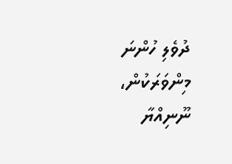ދުވެލި ހުންނަ މިންވަރަކުން، ނޫނިއްޔާ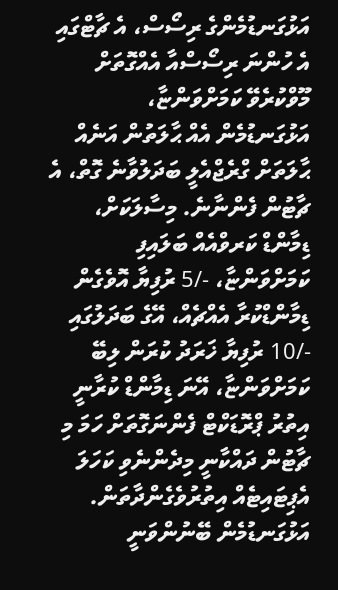އަޅުގަނޑުމެންގެ ރިސޯސް، އެ ޗާޓްގައި އެ ހުންނަ ރިސޯސްއާ އެއްގޮތަށް މޫވްކުރެވޭ ކަމަށްވަންޏާ، އަޅުގަނޑުމެން އެއް ޙާލަތުން އަނެއް ޙާލަތަށް ގްރެޖްއެލީ ބަދަލުވާނެ ގޮތް، އެ ޗާޓުން ފެންނާނެ. މިސާލަކަށް، ޑިމާންޑް ކަރވްއެއް ބަލައިފި ކަމަށްވަންޏާ، -/5 ރުފިޔާ އޮވެގެން ޑިމާންޑްކުރާ އެއްޗެއް، އޭގެ ބަދަލުގައި -/10 ރުފިޔާ ޚަރަދު ކުރަން ލިބޭ ކަމަށްވަންޏާ، އޭނަ ޑިމާންޑް ކުރާނީ އިތުރު ޕްރޮޑަކްޓް ފެންނަގޮތަށް ހަމަ މި ޗާޓުން ދައްކާނީ މިދެންނެވި ކަހަލަ އެޕިޓައިޓެއް އިތުރުވެގެންދާތަން.
އަޅުގަނޑުމެން ބޭނުންވަނީ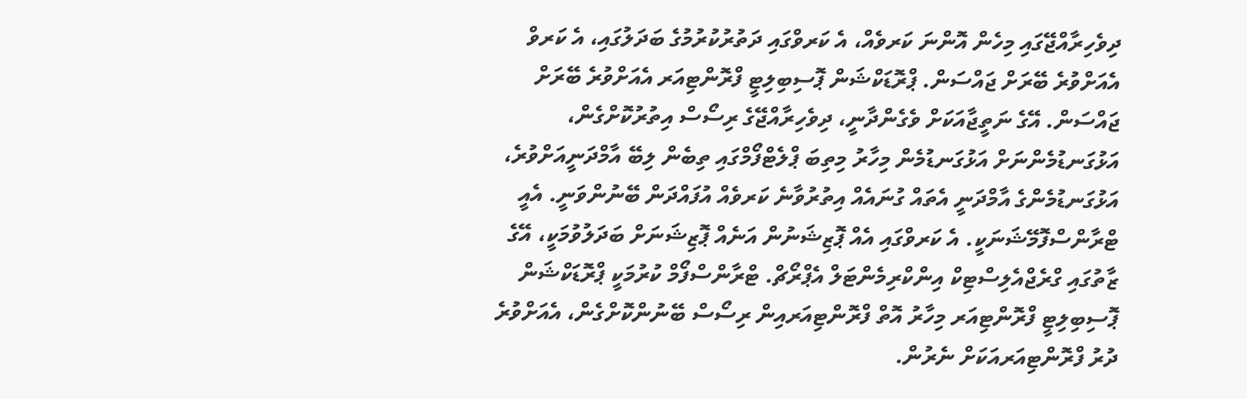ދިވެހިރާއްޖޭގައި މިހެން އޮންނަ ކަރވެއް، އެ ކަރވްގައި ދަތުރުކުރުމުގެ ބަދަލުގައި، އެ ކަރވް އެއަށްވުރެ ބޭރަށް ޖައްސަން. ޕްރޮޑަކްޝަން ޕޮސިބިލިޓީ ފްރޮންޓިއަރ އެއަށްވުރެ ބޭރަށް ޖައްސަން. އޭގެ ނަތީޖާއަކަށް ވެގެންދާނީ، ދިވެހިރާއްޖޭގެ ރިސޯސް އިތުރުކޮށްގެން، އަޅުގަނޑުމެންނަށް އަޅުގަނޑުމެން މިހާރު މިތިބަ ޕްލެޓްފޯމްގައި ތިބެން ލިބޭ އާމްދަނީއަށްވުރެ، އަޅުގަނޑުމެންގެ އާމްދަނީ އެތައް ގުނައެއް އިތުރުވާނެ ކަރވެއް އުފައްދަން ބޭނުންވަނީ. އެއީ ޓްރާންސްފޮމޭޝަނަކީ. އެ ކަރވްގައި އެއް ޕޮޒިޝަނުން އަނެއް ޕޮޒިޝަނަށް ބަދަލުވުމަކީ، އޭގެ ޒާތުގައި ގްރެޖްއެލިސްޓިކް އިންކްރިމެންޓަލް އެޕްރޯޗް. ޓްރާންސްފޯމް ކުރުމަކީ ޕްރޮޑަކްޝަން ޕޮސިބިލިޓީ ފްރޮންޓިއަރ މިހާރު އޮތް ފްރޮންޓިއަރއިން ރިސޯސް ބޭނުންކޮށްގެން، އެއަށްވުރެ ދުރު ފްރޮންޓިއަރއަކަށް ނެރުން.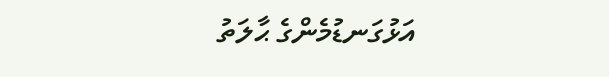އަޅުގަނޑުމެންގެ ޙާލަތު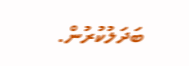ބަދަލުކުރުން.